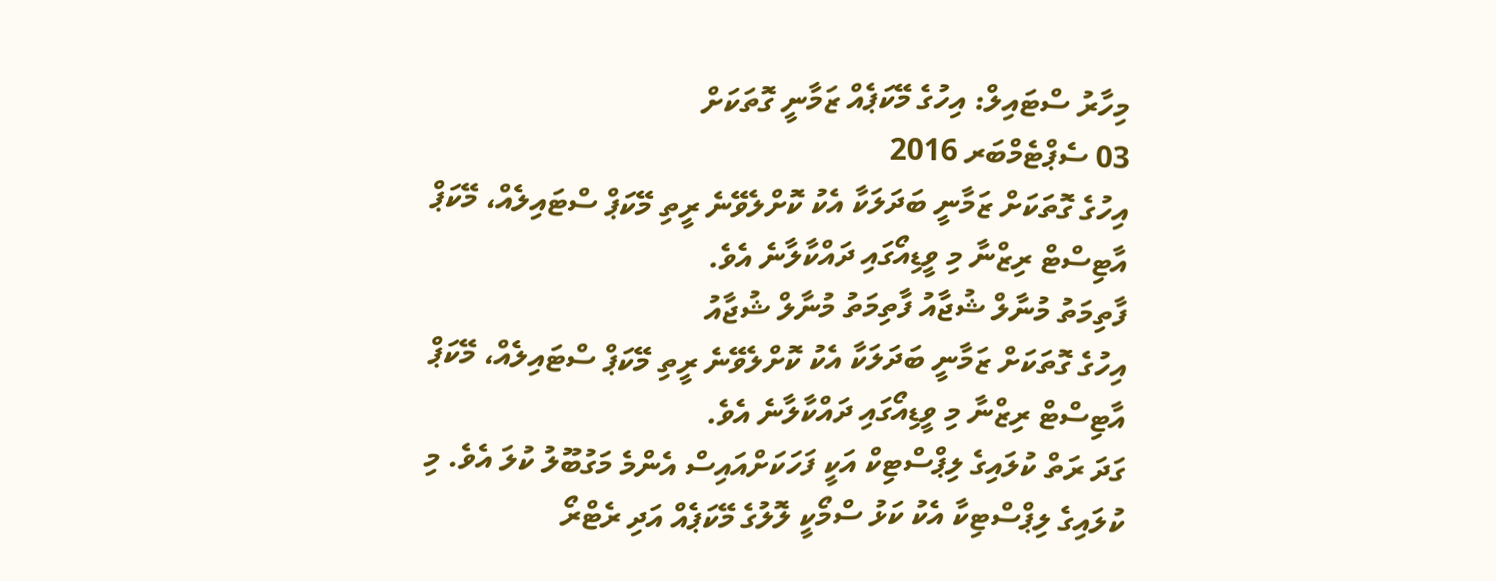މިހާރު ސްޓައިލް: އިހުގެ މޭކަޕެއް ޒަމާނީ ގޮތަކަށް
03 ސެޕްޓެމްބަރ 2016
އިހުގެ ގޮތަކަށް ޒަމާނީ ބަދަލަކާ އެކު ކޮށްލެވޭނެ ރީތި މޭކަޕް ސްޓައިލެއް، މޭކަޕް އާޓިސްޓް ރިޒްނާ މި ވީޑިއޯގައި ދައްކާލާނެ އެވެ.
ފާތިމަތު މުނާލް ޝުޖާއު ފާތިމަތު މުނާލް ޝުޖާއު
އިހުގެ ގޮތަކަށް ޒަމާނީ ބަދަލަކާ އެކު ކޮށްލެވޭނެ ރީތި މޭކަޕް ސްޓައިލެއް، މޭކަޕް އާޓިސްޓް ރިޒްނާ މި ވީޑިއޯގައި ދައްކާލާނެ އެވެ.
ގަދަ ރަތް ކުލައިގެ ލިޕްސްޓިކް އަކީ ފަހަކަށްއައިސް އެންމެ މަގުބޫލު ކުލަ އެވެ. މި ކުލައިގެ ލިޕްސްޓިކާ އެކު ކަޅު ސްމޯކީ ލޮލުގެ މޭކަޕެއް އަދި ރެޓްރޯ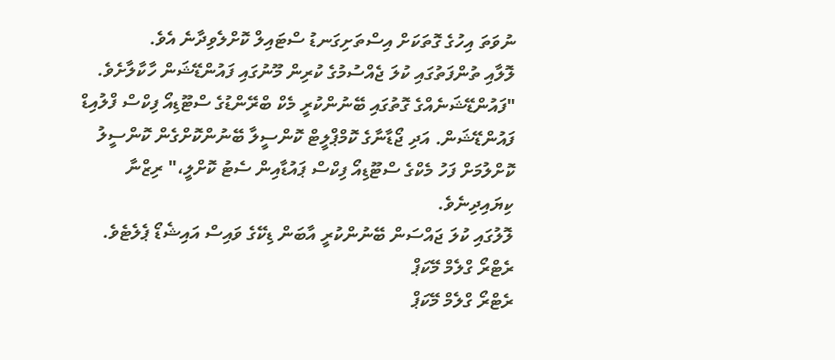ނުވަތަ އިހުގެ ގޮތަކަށް އިސްތަށިގަނޑު ސްޓައިލް ކޮށްލެވިދާނެ އެވެ.
ލޮލާއި ތުންފަތުގައި ކުލަ ޖެއްސުމުގެ ކުރިން މޫނުގައި ފައުންޑޭޝަން ހާކާލާށެވެ.
"ފައުންޑޭޝަނެއްގެ ގޮތުގައި ބޭނުންކުރީ މެކް ބްރޭންޑުގެ ސްޓޫޑިއޯ ފިކްސް ފްލުއިޑް ފައުންޑޭޝަން. އަދި ޖޯޑާނާގެ ކޮމްޕްލީޓް ކޮންސީލާ ބޭނުންކޮށްގެން ކޮންސީލު ކޮށްލުމަށް ފަހު މެކްގެ ސްޓޫޑިއޯ ފިކްސް ޕައުޑާއިން ސެޓު ކޮށްލީ،" ރިޒްނާ ކިޔައިދިނެވެ.
ލޮލުގައި ކުލަ ޖައްސަން ބޭނުންކުރީ އާބަން ޑިކޭގެ ވައިސް އައިޝެޑޯ ޕެލެޓެވެ.
ރެޓްރޯ ގްލެމް މޭކަޕް
ރެޓްރޯ ގްލެމް މޭކަޕް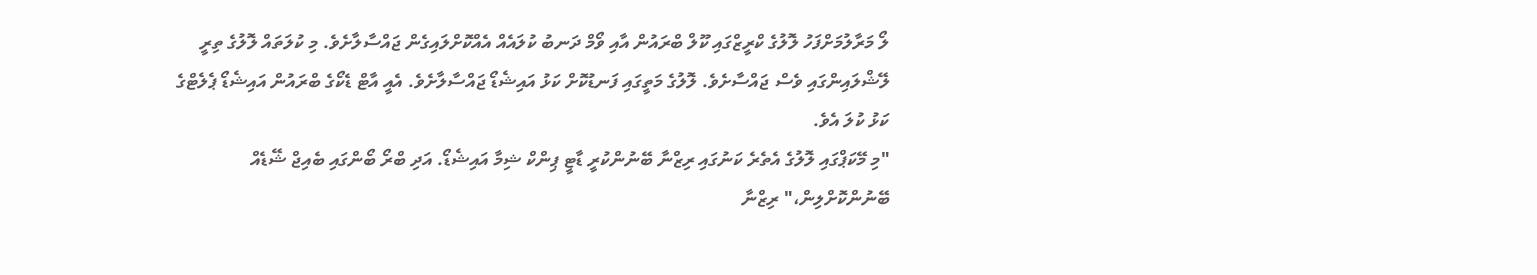ލޯ މަރާލުމަށްފަހު ލޮލުގެ ކްރީޒްގައި ކޫލް ބްރައުން އާއި ވޯމް ދަނބު ކުލައެއް އެއްކޮށްލައިގެން ޖައްސާލާށެވެ. މި ކުލަތައް ލޮލުގެ ތިރީ ލޭޝްލައިންގައި ވެސް ޖައްސާށެވެ. ލޮލުގެ މަތީގައި ފަނޑުކޮށް ކަޅު އައިޝެޑޯ ޖައްސާލާށެވެ. އެއީ އާޓް ޑެކޯގެ ބްރައުން އައިޝެޑޯ ޕެލެޓްގެ ކަޅު ކުލަ އެވެ.
"މި މޭކަޕްގައި ލޮލުގެ އެތެރެ ކަނުގައި ރިޒްނާ ބޭނުންކުރީ ޑާޓީ ޕިންކް ޝިމާ އައިޝެޑޯ. އަދި ބްރޯ ބޯންގައި ބެއިޖް ޝޭޑެއް ބޭނުންކޮށްލިން،" ރިޒްނާ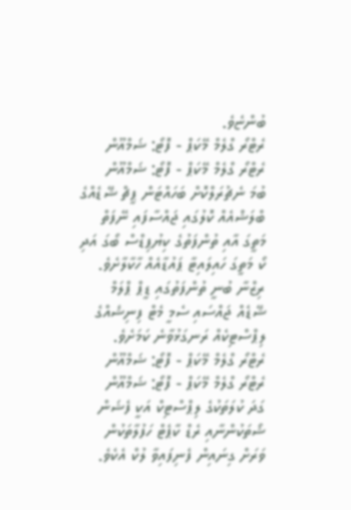ބުންޏެވެ.
ރެޓްރޯ ގްލެމް މޭކަޕް - ފޮޓޯ: ޝަމްއޫން
ރެޓްރޯ ގްލެމް މޭކަޕް - ފޮޓޯ: ޝަމްއޫން
ބުމަ ނެޗުރަލްކޮށް ބަހައްޓަން ޕީޗް ޝޭޑެއްގެ ބްލަޝްއެއް ކޮލުގައި ޖައްސާފައި ނޭފަތް މަތީގަ އާއި ތުންފަތުގެ ކިޔުޕިޑްސް ބޯގަ އަދި ކޯ މަތީގަ ހައިލައިޓާ ޕައުޑާއެއް ހާކާލާށެވެ. ރިޒްނާ ބުނީ ތުންފަތުގައި ޑީޕް ޕްލަމް ޝޭޑެއް ޖައްސައި ސެމީ މެޓް ފިނިޝެއްގެ ލިޕްސްޓިކެއް ރަނގަޅުވާނެ ކަމަށެވެ.
ރެޓްރޯ ގްލެމް މޭކަޕް - ފޮޓޯ: ޝަމްއޫން
ރެޓްރޯ ގްލެމް މޭކަޕް - ފޮޓޯ: ޝަމްއޫން
ގަދަ ކުލަތަކުގެ ލިޕްސްޓިކް އަކީ ފެޝަން ޝޯތަކުންނާއި ރެޑް ކާޕެޓް ހަފުލާތަކުން ވަރަށް ގިނައިން ފެނިފައިވާ ލުކް އެކެވެ.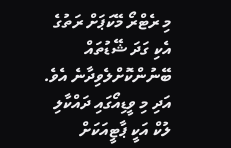މި ރެޓްރޯ މޭކަޕަށް ރަތުގެ އެކި ގަދަ ޝޭޑުތައް ބޭނުންކޮށްލެވިދާނެ އެވެ. އަދި މި ވީޑިއޯގައި ދައްކާލި ލުކް އަކީ ޕާޓީއަކަށް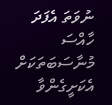ނުވަތަ އެފަދަ ހާއްސަ މުނާސަބަތަކަށް އެކަށީގެންވާ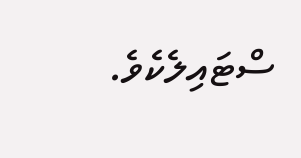ސްޓައިލެކެވެ.